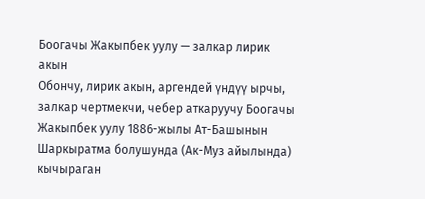Боогачы Жакыпбек уулу — залкар лирик акын
Обончу, лирик акын, аргендей үндүү ырчы, залкар чертмекчи, чебер аткаруучу Боогачы Жакыпбек уулу 1886-жылы Ат-Башынын Шаркыратма болушунда (Ак-Муз айылында) кычыраган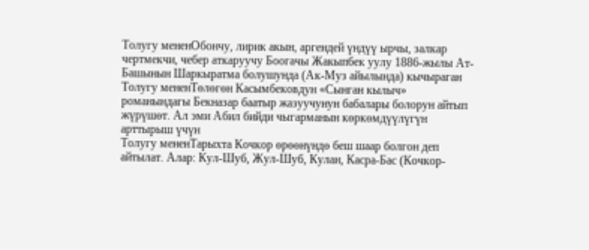Толугу мененОбончу, лирик акын, аргендей үндүү ырчы, залкар чертмекчи, чебер аткаруучу Боогачы Жакыпбек уулу 1886-жылы Ат-Башынын Шаркыратма болушунда (Ак-Муз айылында) кычыраган
Толугу мененТөлөгөн Касымбековдун «Сынган кылыч» романындагы Бекназар баатыр жазуучунун бабалары болорун айтып жүрүшөт. Ал эми Абил бийди чыгарманын көркөмдүүлүгүн арттырыш үчүн
Толугу мененТарыхта Кочкор өрөөнүндө беш шаар болгон деп айтылат. Алар: Кул-Шуб, Жул-Шуб, Кулан, Касра-Бас (Кочкор-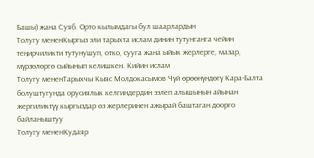Башы) жана Суяб. Орто кылымдагы бул шаарлардын
Толугу мененКыргыз эли тарыхта ислам динин тутунганга чейин теңирчиликти тутунушуп, отко, сууга жана ыйык жерлерге, мазар, мүрзөлөргө сыйынып келишкен. Кийин ислам
Толугу мененТарыхчы Кыяс Молдокасымов Чүй өрөөнүндөгү Кара-Балта болуштугунда орусиялык келгиндердин ээлеп алышынын айынан жергиликтүү кыргыздар өз жерлеринен ажырай баштаган доорго байланыштуу
Толугу мененКудаяр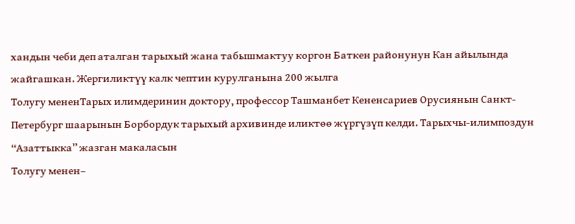хандын чеби деп аталган тарыхый жана табышмактуу коргон Баткен районунун Кан айылында жайгашкан. Жергиликтүү калк чептин курулганына 200 жылга
Толугу мененТарых илимдеринин доктору, профессор Ташманбет Кененсариев Орусиянын Санкт- Петербург шаарынын Борбордук тарыхый архивинде иликтөө жүргүзүп келди. Тарыхчы-илимпоздун “Азаттыкка” жазган макаласын
Толугу менен–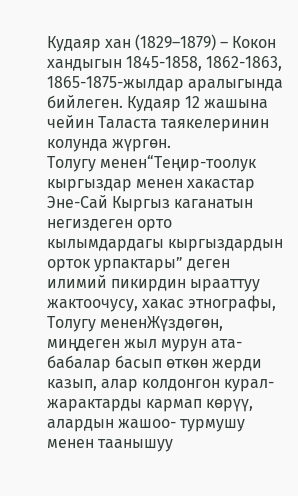Кудаяр хан (1829–1879) – Кокон хандыгын 1845-1858, 1862-1863, 1865-1875-жылдар аралыгында бийлеген. Кудаяр 12 жашына чейин Таласта таякелеринин колунда жүргөн.
Толугу менен“Теңир-тоолук кыргыздар менен хакастар Эне-Сай Кыргыз каганатын негиздеген орто кылымдардагы кыргыздардын орток урпактары” деген илимий пикирдин ырааттуу жактоочусу, хакас этнографы,
Толугу мененЖүздөгөн, миңдеген жыл мурун ата-бабалар басып өткөн жерди казып, алар колдонгон курал-жарактарды кармап көрүү, алардын жашоо- турмушу менен таанышуу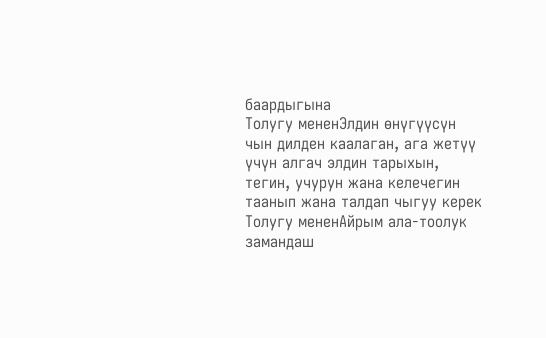баардыгына
Толугу мененЭлдин өнүгүүсүн чын дилден каалаган, ага жетүү үчүн алгач элдин тарыхын, тегин, учурун жана келечегин таанып жана талдап чыгуу керек
Толугу мененАйрым ала-тоолук замандаш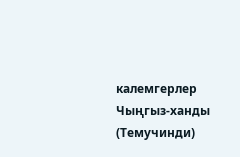калемгерлер Чыңгыз-ханды (Темучинди)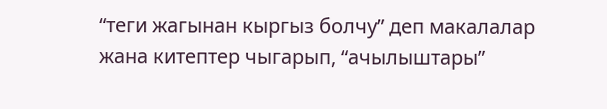“теги жагынан кыргыз болчу” деп макалалар жана китептер чыгарып, “ачылыштары”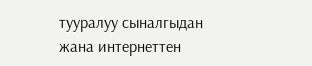тууралуу сыналгыдан жана интернеттен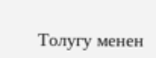Толугу менен